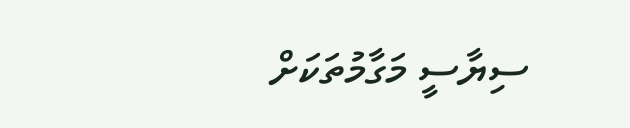ސިޔާސީ މަގާމުތަކަށް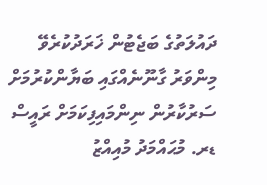ދައުލަތުގެ ބަޖެޓުން ޚަރަދުކުރެވޭ މިންވަރު ގާނޫނެއްގައި ބަޔާންކުރުމަށް ސަރުކާރުން ނިންމައިފިކަމަށް ރައީސް ޑރ. މުޙައްމަދު މުއިއްޒު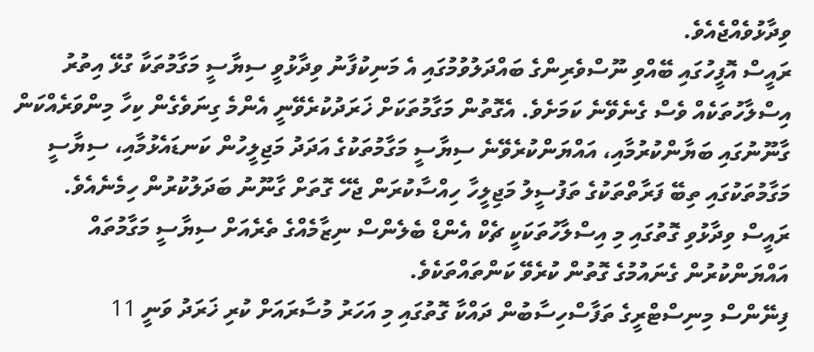ވިދާޅުވެއްޖެއެވެ.
ރައީސް އޮފީހުގައި ބޭއްވި ނޫސްވެރިންގެ ބައްދަލުވުމުގައި އެ މަނިކުފާނު ވިދާޅުވީ ސިޔާސީ މަގާމުތަކާ ގުޅޭ އިތުރު އިސްލާހުތަކެއް ވެސް ގެނެވޭނެ ކަމަށެވެ. އެގޮތުން މަގާމުތަކަށް ޚަރަދުކުރެވޭނީ އެންމެ ގިނަވެގެން ކިހާ މިންވަރެއްކަން ގާނޫނުގައި ބަޔާންކުރުމާއި، އައްޔަންކުރެވޭނެ ސިޔާސީ މަގާމުތަކުގެ އަދަދު މަޖިލީހުން ކަނޑައެޅުމާއި، ސިޔާސީ މަގާމުތަކުގައި ތިބޭ ފަރާތްތަކުގެ ތަފުސީލު މަޖިލީހާ ހިއްސާކުރަން ޖެހޭ ގޮތަށް ގާނޫނު ބަދަލުކުރުން ހިމެނެއެވެ.
ރައީސް ވިދާޅުވި ގޮތުގައި މި އިސްލާހުތަކަކީ ޗެކް އެންޑް ބެލެންސް ނިޒާމެއްގެ ތެރެއަށް ސިޔާސީ މަގާމުތައް އައްޔަންކުރުން ގެނައުމުގެ ގޮތުން ކުރެވޭ ކަންތައްތަކެވެ.
ފިނޭންސް މިނިސްޓްރީގެ ތަފާސްހިސާބުން ދައްކާ ގޮތުގައި މި އަހަރު މުސާރައަށް ކުރި ޚަރަދު ވަނީ 11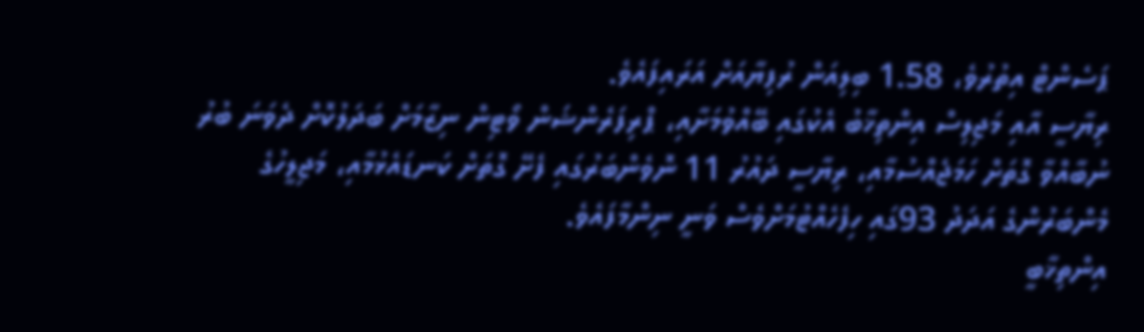ޕަސެންޓް އިތުރުވެ، 1.58 ބިލިއަން ރުފިޔާއަށް އަރައިފައެވެ.
ރިޔާސީ އާއި މަޖިލިސް އިންތިޚާބު އެކުގައި ބޭއްވުމަށާއި، ޕްރިފަރެންޝަން ވޯޓިން ނިޒާމަށް ބަދަލުކޮށް ދެވަނަ ބުރު ނުބާއްވާ ގޮތަށް ހަމަޖެއްސުމާއި، ރިޔާސީ ދައުރު 11 ނޮވެންބަރުގައި ފެށޭ ގޮތަށް ކަނޑައެޅުމާއި، މަޖިލީހުގެ މެންބަރުންގެ އަދަދު 93ގައި ހިފެހެއްޓުމަށްވެސް ވަނީ ނިންމާފައެވެ.
އިންތިޚާބީ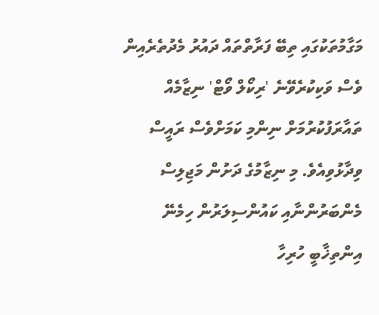މަގާމުތަކުގައި ތިބޭ ފަރާތްތައް ދައުރު މެދުތެރެއިން ވެސް ވަކިކުރެވޭނެ 'ރިކޯލް ވޯޓް' ނިޒާމެއް ތައާރަފުކުރުމަށް ނިންމި ކަމަށްވެސް ރައީސް ވިދާޅުވިއެވެ. މި ނިޒާމުގެ ދަށުން މަޖިލިސް މެންބަރުންނާއި ކައުންސިލަރުން ހިމެނޭ އިންތިޚާބީ ހުރިހާ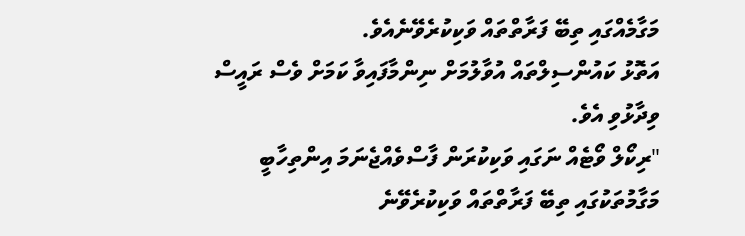މަގާމެއްގައި ތިބޭ ފަރާތްތައް ވަކިކުރެވޭނެއެވެ.
އަތޮޅު ކައުންސިލްތައް އުވާލުމަށް ނިންމާފައިވާ ކަމަށް ވެސް ރައީސް ވިދާޅުވި އެވެ.
"ރިކޯލް ވޯޓެއް ނަގައި ވަކިކުރަން ފާސްވެއްޖެނަމަ އިންތިހާބީ މަގާމުތަކުގައި ތިބޭ ފަރާތްތައް ވަކިކުރެވޭނެ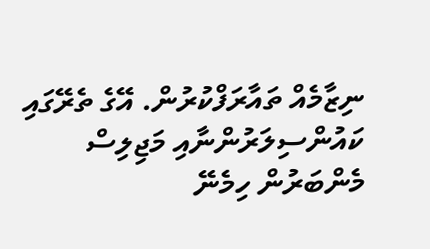ނިޒާމެއް ތައާރަފްކުރުން. އޭގެ ތެރޭގައި ކައުންސިލަރުންނާއި މަޖިލިސް މެންބަރުން ހިމެނޭ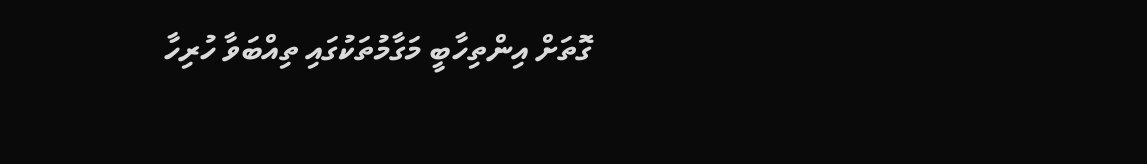ގޮތަށް އިންތިހާބީ މަގާމުތަކުގައި ތިއްބަވާ ހުރިހާ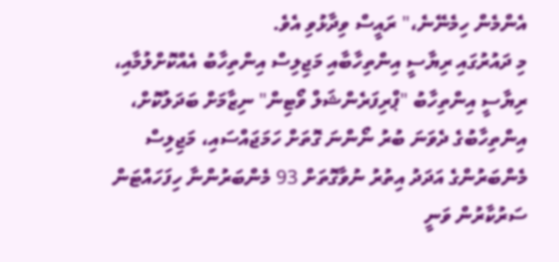އެންމެން ހިމެނޭނެ،" ރައީސް ވިދާޅުވި އެވެ.
މި ދައުރުގައި ރިޔާސީ އިންތިހާބާއި މަޖިލިސް އިންތިހާބު އެއްކޮށްލުމާއި، ރިޔާސީ އިންތިހާބު "ޕްރިފަރެންޝަލް ވޯޓިން" ނިޒާމަށް ބަދަލުކޮށް، އިންތިހާބުގެ ދެވަނަ ބުރު ނޯންނަ ގޮތަށް ހަމަޖައްސައި، މަޖިލިސް މެންބަރުންގެ އަދަދު އިތުރު ނުވާގޮތަށް 93 މެންބަރުންނާ ހިފަހައްޓަން ސަރުކާރުން ވަނީ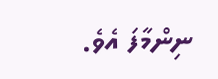ނިންމާފަ އެވެ.